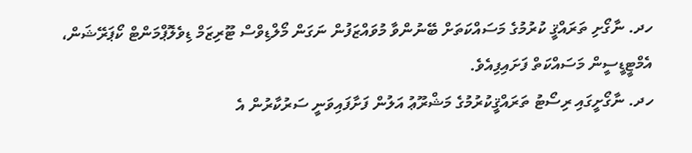ހދ. ނާގޯށި ތަރައްޤީ ކުރުމުގެ މަސައްކަތަށް ބޭނުންވާ މުވައްޒަފުން ނަގަން މޯލްޑިވްސް ޓޫރިޒަމް ޑިވެލޮޕްމަންޓް ކޯޕަރޭޝަން، އެމްޓީޑީސީން މަސައްކަތް ފަށައިފިއެވެ.
ހދ. ނާގޯށީގައި ރިސޯޓު ތަރައްޤީކުރުމުގެ މަޝްރޫޢު އަލުން ފަށާފައިވަނީ ސަރުކާރުން އެ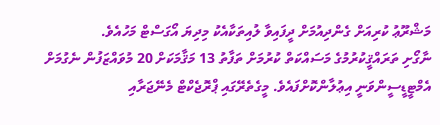މަޝްރޫޢު ކުރިއަށް ގެންދިއުމަށް ދީފައިވާ ލުއިތަކާއެކު މިދިޔަ އޯގަސްޓް މަހުއެވެ.
ނާގޯށި ތަރައްޤީކުރުމުގެ މަސައްކަތް ކުރުމަށް ތަފާތު 13 މަޤާމަކަށް 20 މުވައްޒަފުން ނެގުމަށް އެމްޓީޑީސީންވަނީ އިޢުލާންކޮށްފައެވެ. މީގެތެރޭގައި ޕްރޮޖެކްޓް މެނޭޖަރާއި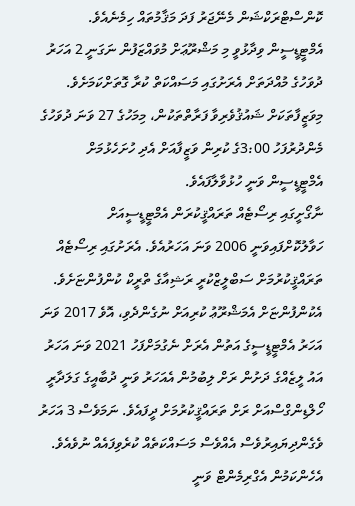ކޮންސްޓްރަކްޝަން މެނޭޖަރު ފަދަ މަޤާމުތައް ހިމެނެއެވެ. އެމްޓީޑީސީން ވިދާޅުވީ މި މަޝްރޫޢަށް މުވައްޒަފުން ނަގަނީ 2 އަހަރު ދުވަހުގެ މުއްދަތަށް އެރަށުގައި މަސައްކަތް ކުރާ ގޮތަށްކަމަށެވެ.
މިވަޒީފާތަކަށް ޝައުޤުވެރިވާ ފަރާތްތަކުން، މިމަހުގެ 27 ވަނަ ދުވަހުގެ މެންދުރުފަހު 3:00ގެ ކުރިން ވަޒީފާއަށް އެދި ހުށަހެޅުމަށް އެމްޓީޑީސީން ވަނީ ހުޅުވާލާފައެވެ.
ނާގޯށީގައި ރިސޯޓެއް ތަރައްޤީކުރަން އެމްޓީޑީސީއަށް ހަވާލުކޮށްފައިވަނީ 2006 ވަނަ އަހަރުއެވެ. އެރަށުގައި ރިސޯޓެއް ތަރައްޤީކުރުމަށް ސަބްލީޒްކުރީ ރަޝިއާގެ ތްރީކް ކުންފުންޏަށެވެ. އެކުންފުންޏަށް އެމަޝްރޫޢު ކުރިއަށް ނުގެންދެވި، އޮވެ 2017 ވަނަ އަހަރު އެމްޓީޑީސީގެ އަތުން އެރަށް ނެގުމަށްފަހު 2021 ވަނަ އަހަރު އައު ލީޒެއްގެ ދަށުން ރަށް ލިބުމުން އެއަހަރު ވަނީ ދުބާއީގެ ގަލަދާރީ ހޯލްޑިންގްސްއަށް ރަށް ތަރައްޤީކުރުމަށް ދީފައެވެ. ނަމަވެސް 3 އަހަރު ވެގެންދިޔައިރުވެސް އެއްވެސް މަސައްކަތެއް ކުރެވިފައެއް ނުވެއެވެ. އެހެންކަމުން އެގްރިމެންޓް ވަނީ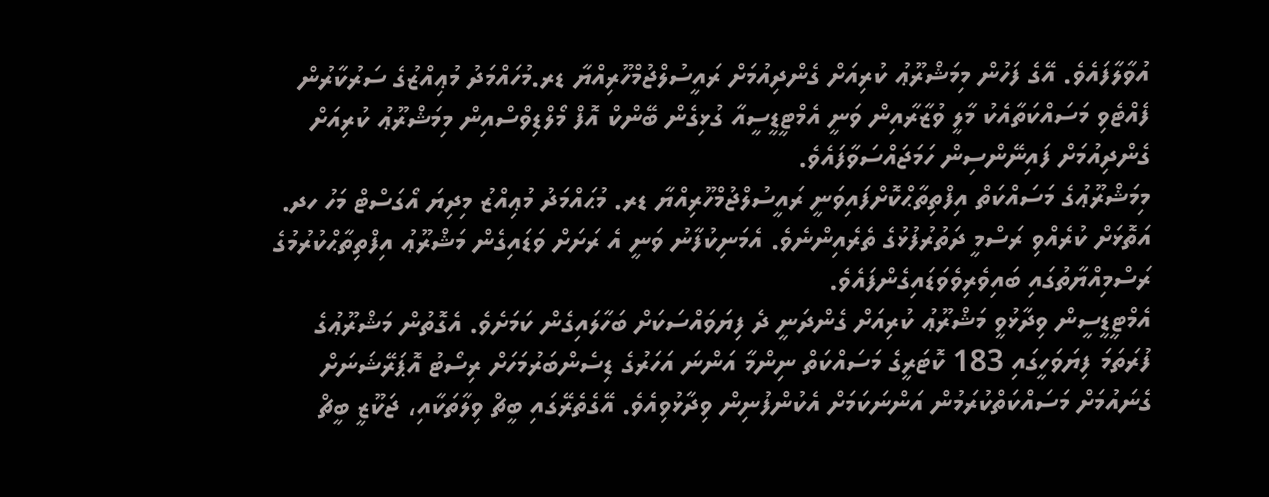އުވާލާފައެވެ. އޭގެ ފަހުން މިމަޝްރޫޢު ކުރިއަށް ގެންދިއުމަށް ރައީސުލްޖުމްހޫރިއްޔާ ޑރ.މުހައްމަދު މުޢިއްޒުގެ ސަރުކާރުން ފެއްޓެވި މަސައްކަތާއެކު މާލީ ވުޒާރާއިން ވަނީ އެމްޓީޑީސީއާ ގުޅިގެން ބޭންކް އޮފް މޯލްޑިވްސްއިން މިމަޝްރޫޢު ކުރިއަށް ގެންދިއުމަށް ފައިނޭންސިން ހަމަޖައްސަވާފައެވެ.
މިމަޝްރޫޢުގެ މަސައްކަތް އިފްތިތާޙްކޮށްފައިވަނީ ރައީސުލްޖުމްހޫރިއްޔާ ޑރ. މުޙައްމަދު މުޢިއްޒު މިދިޔަ އޯގަސްޓް މަހު ހދ. އަތޮޅަށް ކުރެއްވި ރަސްމީ ދަތުރުފުޅުގެ ތެރެއިންނެވެ. އެމަނިކުފާނު ވަނީ އެ ރަށަށް ވަޑައިގެން މަޝްރޫޢު އިފްތިތާޙްކުރުމުގެ ރަސްމިއްޔާތުގައި ބައިވެރިވެވަޑައިގެންފައެވެ.
އެމްޓީޑީސީން ވިދާޅުވީ މަޝްރޫޢު ކުރިއަށް ގެންދަނީ ދެ ފިޔަވައްސަކަށް ބަހާލައިގެން ކަމަށެވެ. އެގޮތުން މަޝްރޫޢުގެ ފުރަތަމަ ފިޔަވަހީގައި 183 ކޮޓަރީގެ މަސައްކަތް ނިންމާ އަންނަ އަހަރުގެ ޑިސެންބަރުމަހަށް ރިސޯޓު އޮޕަރޭޝަނަށް ގެނައުމަށް މަސައްކަތްކުރަމުން އަންނަކަމަށް އެކުންފުނިން ވިދާޅުވިއެވެ. އޭގެތެރޭގައި ބީޗް ވިލާތަކާއި، ޖަކޫޒީ ބީޗް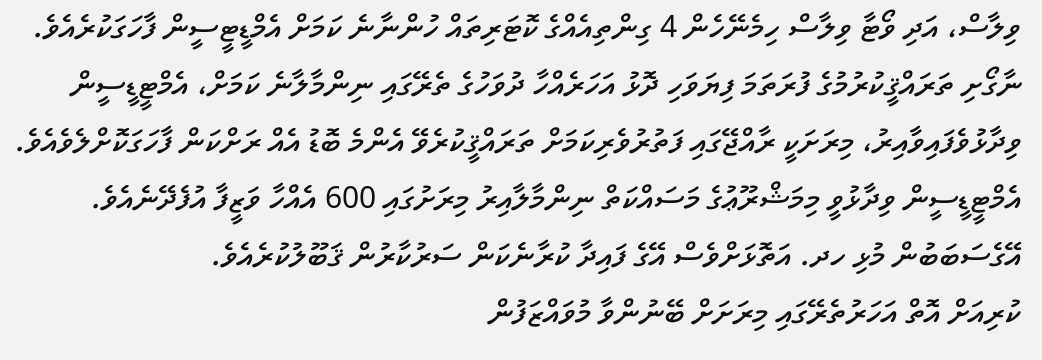ވިލާސް، އަދި ވޯޓާ ވިލާސް ހިމެނޭހެން 4 ގިންތިއެއްގެ ކޮޓަރިތައް ހުންނާނެ ކަމަށް އެމްޑީޓީސީން ފާހަގަކުރެއެވެ.
ނާގޯށި ތަރައްޤީކުރުމުގެ ފުރަތަމަ ފިޔަވަހި ދޮޅު އަހަރެއްހާ ދުވަހުގެ ތެރޭގައި ނިންމާލާނެ ކަމަށް، އެމްޓީޑީސީން ވިދާޅުވެފައިވާއިރު، މިރަށަކީ ރާއްޖޭގައި ފަތުރުވެރިކަމަށް ތަރައްޤީކުރެވޭ އެންމެ ބޮޑު އެއް ރަށްކަން ފާހަގަކޮށްލެވެއެވެ. އެމްޓީޑީސީން ވިދާޅުވީ މިމަޝްރޫޢުގެ މަސައްކަތް ނިންމާލާއިރު މިރަށުގައި 600 އެއްހާ ވަޒީފާ އުފެދޭނެއެވެ. އޭގެސަބަބުން މުޅި ހދ. އަތޮޅަށްވެސް އޭގެ ފައިދާ ކުރާނެކަން ސަރުކާރުން ޤަބޫލުކުރެއެވެ.
ކުރިއަށް އޮތް އަހަރުތެރޭގައި މިރަށަށް ބޭނުންވާ މުވައްޒަފުން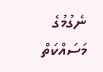ނެގުމުގެ މަސައްކަތް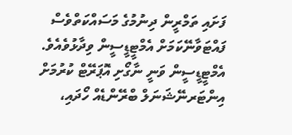ފަށައި ތަމްރީން ދިނުމުގެ މަސައްކަތްވެސް ފައްޓަވާނޭކަމަށް އެމްޓީޑީސީން ވިދާޅުވެއެވެ.
އެމްޓީޑީސީން ވަނީ ނާގޯށި އޮޕަރޭޓް ކުރުމަށް އިންޓަރނޭޝަނަލް ބްރޭންޑެއް ހޯދައި،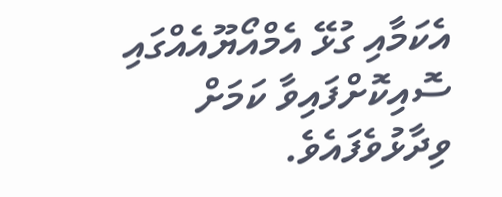އެކަމާއި ގުޅޭ އެމްއޯޔޫއެއްގައި ސޮއިކޮށްފައިވާ ކަމަށް ވިދާޅުވެފައެވެ.